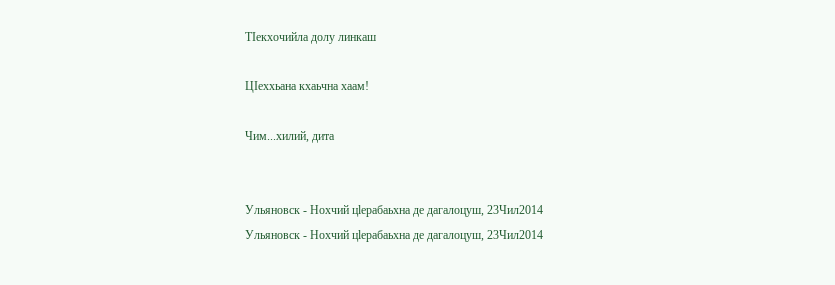ТIекхочийла долу линкаш

ЦIеххьана кхаьчна хаам!

Чим...хилий, дита


Ульяновск - Нохчий цlерабаьхна де дагалоцуш, 23Чил2014
Ульяновск - Нохчий цlерабаьхна де дагалоцуш, 23Чил2014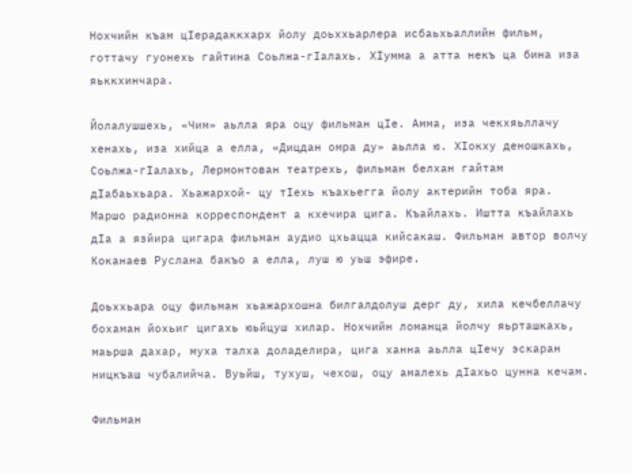Нохчийн къам цIерадаккхарх йолу доьххьарлера исбаьхьаллийн фильм, готтачу гуонехь гайтина Соьлжа-гIалахь. ХIумма а атта некъ ца бина иза яьккхинчара.

Йолалушшехь, «Чим» аьлла яра оцу фильман цIе. Амма, иза чекхяьллачу хенахь, иза хийца а елла, «Дицдан омра ду» аьлла ю. ХIокху деношкахь, Соьлжа-гIалахь, Лермонтован театрехь, фильман белхан гайтам дIабаьхьара. Хьажархой- цу тIехь къахьегга йолу актерийн тоба яра. Маршо радионна корреспондент а кхечира цига. Къайлахь. Иштта къайлахь дIа а язйира цигара фильман аудио цхьацца кийсакаш. Фильман автор волчу Коканаев Руслана бакъо а елла, луш ю уьш эфире.

Доьххьара оцу фильман хьажархошна билгалдолуш дерг ду, хила кечбеллачу бохаман йохьиг цигахь юьйцуш хилар. Нохчийн ломанца йолчу яьрташкахь, маьрша дахар, муха талха доладелира, цига ханна аьлла цIечу эскаран ницкъаш чубалийча. Вуьйш, тухуш, чехош, оцу амалехь дIахьо цунна кечам.

Фильман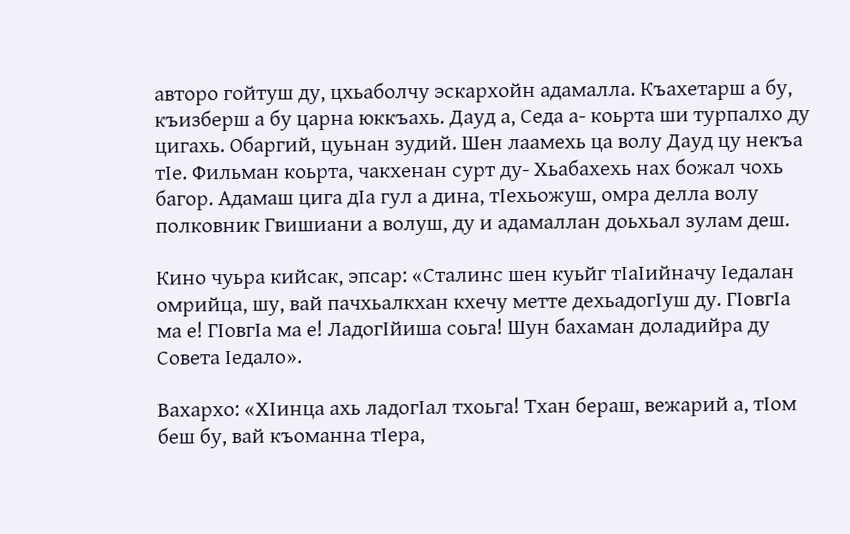авторо гойтуш ду, цхьаболчу эскархойн адамалла. Къахетарш а бу, къизберш а бу царна юккъахь. Дауд а, Седа а- коьрта ши турпалхо ду цигахь. Обаргий, цуьнан зудий. Шен лаамехь ца волу Дауд цу некъа тIе. Фильман коьрта, чакхенан сурт ду- Хьабахехь нах божал чохь багор. Адамаш цига дIа гул а дина, тIехьожуш, омра делла волу полковник Гвишиани а волуш, ду и адамаллан доьхьал зулам деш.

Кино чуьра кийсак, эпсар: «Сталинс шен куьйг тIаIийначу Iедалан омрийца, шу, вай пачхьалкхан кхечу метте дехьадогIуш ду. ГIовгIа ма е! ГIовгIа ма е! ЛадогIйиша соьга! Шун бахаман доладийра ду Совета Iедало».

Вахархо: «ХIинца ахь ладогIал тхоьга! Тхан бераш, вежарий а, тIом беш бу, вай къоманна тIера,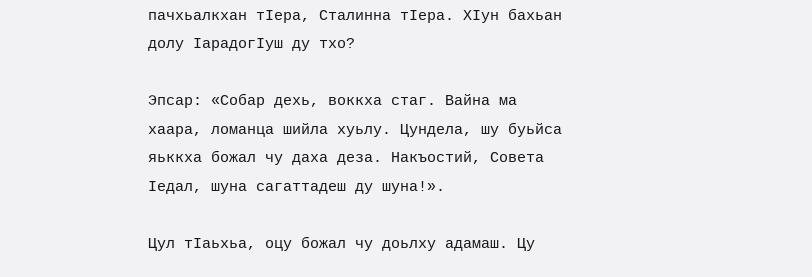пачхьалкхан тIера, Сталинна тIера. ХIун бахьан долу IарадогIуш ду тхо?

Эпсар: «Собар дехь, воккха стаг. Вайна ма хаара, ломанца шийла хуьлу. Цундела, шу буьйса яьккха божал чу даха деза. Накъостий, Совета Iедал, шуна сагаттадеш ду шуна!».

Цул тIаьхьа, оцу божал чу доьлху адамаш. Цу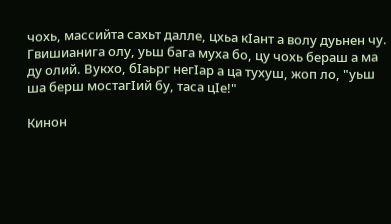чохь, массийта сахьт далле, цхьа кIант а волу дуьнен чу. Гвишианига олу, уьш бага муха бо, цу чохь бераш а ма ду олий. Вукхо, бIаьрг негIар а ца тухуш, жоп ло, "уьш ша берш мостагIий бу, таса цIе!"

Кинон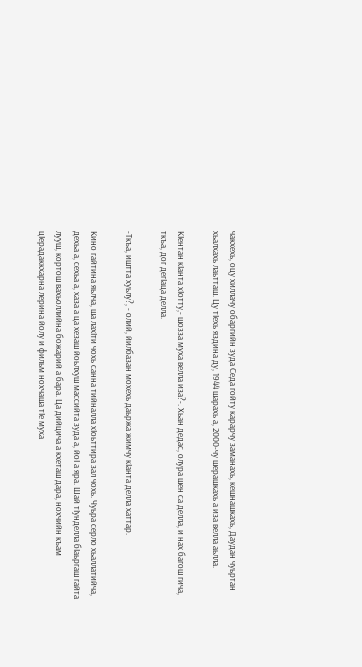чакхехь, оцу хиллачу обаргийн зуда Седа гойту карарчу заманахь, кешнашкахь, Даудан чуьртан хьалхахь лаьтташ. Цу тIехь яздина ду, 1944 шарахь а, 2000-чу шерашкахь а иза велла аьлла.

КIентан кIанта хIотту,- шозза муха велла иза?-. Хьан дедас, олура шен са делла, и нах багош гича, ткъа, дог дегIаца делла.

-Ткъа, иштта хуьлу?, - олий, йилбазан мохехь даьржа жимчу кIанта делла хаттар.

Кино гайтина яьлча, ша лахIти чохь санна тийналла хIоьттира зал чохь. Чуьра серло хьаллатийча, дехьа а, сехьа а, хаза а ца хезаш йоьлхуш массийта зуда а, йоI а яра. Шай тIунделла бIаьргаш гайта лууш, кортош вахьоллийна божарий а бара. Ца дийцича а кхеташ дара, нохчийн къам цIерадаккхарна лерина йолу и фильм нохчаша тIе муха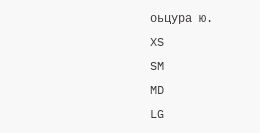оьцура ю.
XS
SM
MD
LG